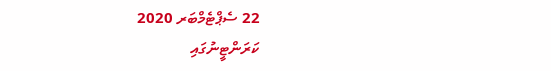22 ސެޕްޓެމްބަރ 2020
ކަރަންޓީނުގައި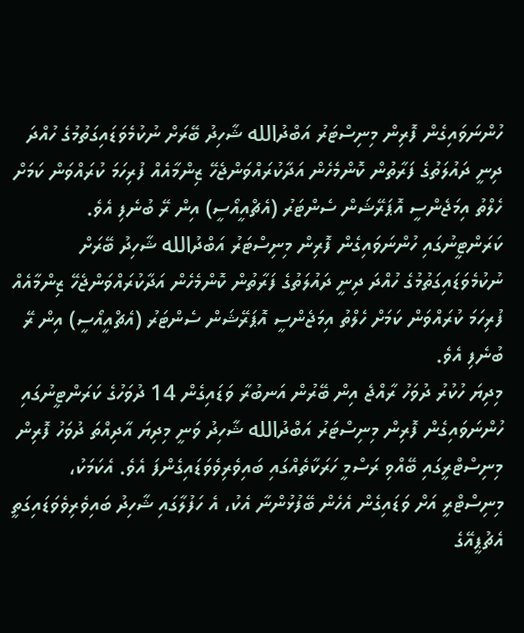ހުންނަވައިގެން ފޮރިން މިނިސްޓަރު އަބްދުالله ޝާހިދު ބޭރަށް ނުކުމެވަޑައިގަތުމުގެ ހުއްދަ ދިނީ ދައުލަތުގެ ފަރާތުން ކޮންމެހެން އަދާކުރައްވަންޖެހޭ ޒިންމާއެއް ފުރިހަމަ ކުރައްވަން ކަމަށް ހެލްތު އިމަޖެންސީ އޮޕަރޭޝަން ސެންޓަރު (އެޗްއީއޯސީ) އިން ރޭ ބުނެފި އެވެ.
ކަރަންޓީނުގައި ހުންނަވައިގެން ފޮރިން މިނިސްޓަރު އަބްދުالله ޝާހިދު ބޭރަށް ނުކުމެވަޑައިގަތުމުގެ ހުއްދަ ދިނީ ދައުލަތުގެ ފަރާތުން ކޮންމެހެން އަދާކުރައްވަންޖެހޭ ޒިންމާއެއް ފުރިހަމަ ކުރައްވަން ކަމަށް ހެލްތު އިމަޖެންސީ އޮޕަރޭޝަން ސެންޓަރު (އެޗްއީއޯސީ) އިން ރޭ ބުނެފި އެވެ.
މިދިޔަ ހުކުރު ދުވަހު ރާއްޖެ އިން ބޭރުން އަނބުރާ ވަޑައިގެން 14 ދުވަހުގެ ކަރަންޓީނުގައި ހުންނަވައިގެން ފޮރިން މިނިސްޓަރު އަބްދުالله ޝާހިދު ވަނީ މިދިޔަ އާދިއްތަ ދުވަހު ފޮރިން މިނިސްޓްރީގައި ބޭއްވި ރަސްމީ ހަރަކާތެއްގައި ބައިވެރިވެވަޑައިގެންފަ އެވެ. އެކަމަކު، މިނިސްޓްރީ އަށް ވަޑައިގެން އެހެން ބޭފުޅުންނާ އެކު، އެ ހަފުލާގައި ޝާހިދު ބައިވެރިވެވަޑައިގަތީ އެޗުޕީއޭގެ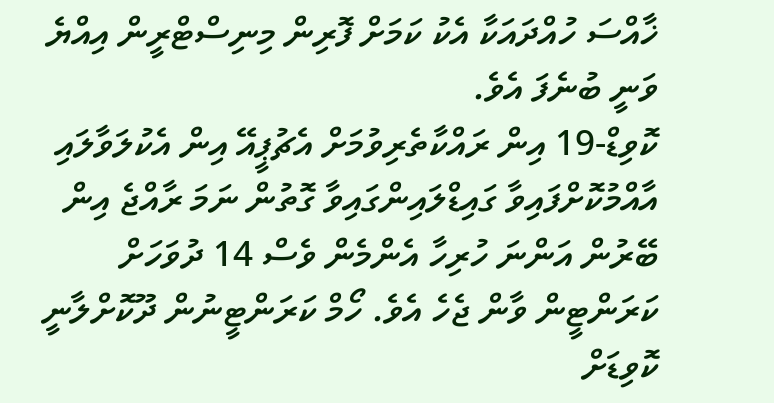ޚާއްސަ ހުއްދައަކާ އެކު ކަމަށް ފޮރިން މިނިސްޓްރީން އިއްޔެ ވަނީ ބުނެފަ އެވެ.
ކޮވިޑް-19 އިން ރައްކާތެރިވުމަށް އެޗުޕީއޭ އިން އެކުލަވާލައި އާއްމުކޮށްފައިވާ ގައިޑްލައިންގައިވާ ގޮތުން ނަމަ ރާއްޖެ އިން ބޭރުން އަންނަ ހުރިހާ އެންމެން ވެސް 14 ދުވަހަށް ކަރަންޓީން ވާން ޖެހެ އެވެ. ހޯމް ކަރަންޓީނުން ދޫކޮށްލާނީ ކޮވިޑަށް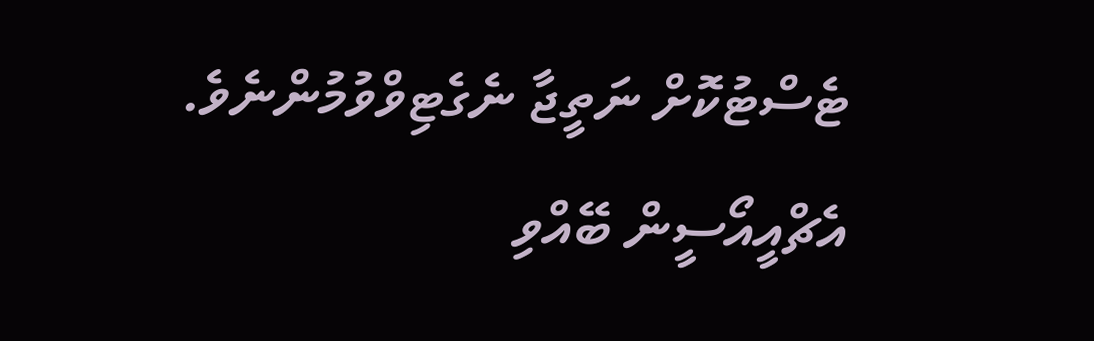ޓެސްޓުކޮށް ނަތީޖާ ނެގެޓިވްވުމުންނެވެ. އެޗްއީއޯސީން ބޭއްވި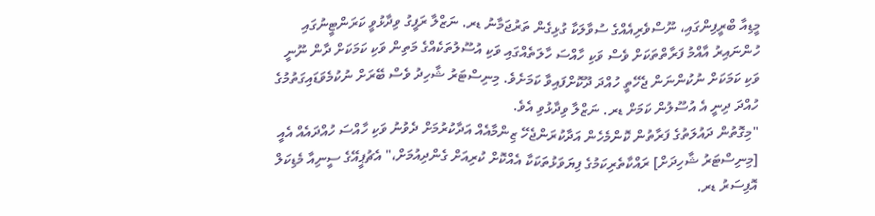މީޑިއާ ބްރީފިންގައި، ނޫސްވެރިއެއްގެ ސުވާލަކާ ގުޅިގެން ތަރުޖަމާނު ޑރ. ނަޒްލާ ރަފީގު ވިދާޅުވީ ކަރަންޓީނުގައި ހުންނައިރު އާއްމު ފަރާތްތަކަށް ވެސް ވަކި ހާއްސަ ހާލަތެއްގައި ވަކި އުސޫލުތަކެއްގެ މަތިން ވަކި ކަމަކަށް ދާން ނޫނީ ވަކި ކަމަކަށް ނުކުންނަން ޖެހޭތީ ހުއްދަ ދޫކޮށްފައިވާ ކަމަށެވެ. މިނިސްޓަރު ޝާހިދު ވެސް ބޭރަށް ނުކުމެވަޑައިގަތުމުގެ ހުއްދަ ދިނީ އެ އުސޫލުން ކަމަށް ޑރ. ނަޒްލާ ވިދާޅުވި އެވެ.
"މިގޮތުން ދައުލަތުގެ ފަރާތުން ކޮންމެހެން އަދާކުރަންޖެހޭ ޒިންމާއެއް އަދާކުރުމަށް ދެވުނު ވަކި ހާއްސަ ހުއްދައެއް އެއީ [މިނިސްޓަރު ޝާހިދަށް] ރައްކާތެރިކަމުގެ ފިޔަވަޅުތަކަކާ އެއްކޮށް ކުރިއަށް ގެންދިއުމަށް،" އެޗުޕީއޭގެ ސީނިއާ މެޑިކަލް އޮފިސަރު ޑރ.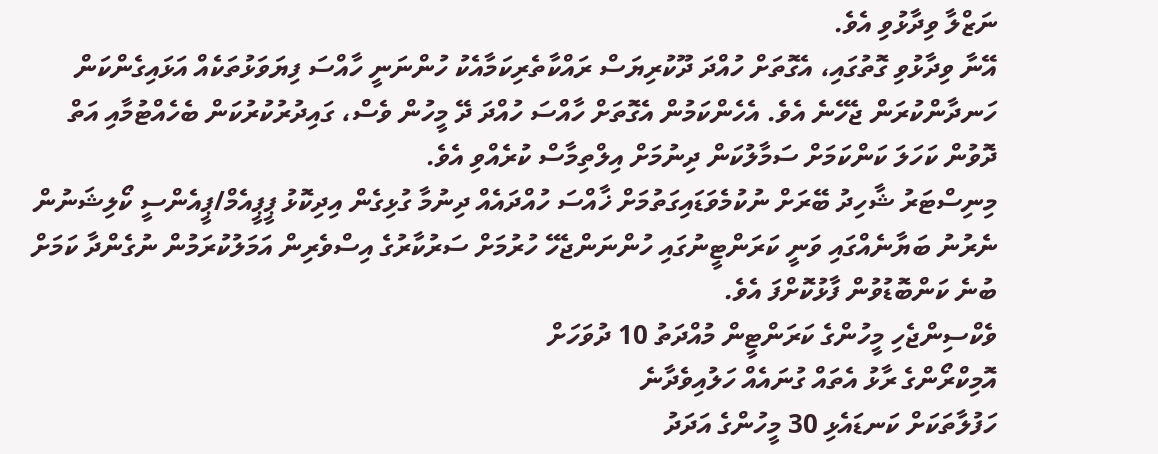ނަޒްލާ ވިދާޅުވި އެވެ.
އޭނާ ވިދާޅުވި ގޮތުގައި، އެގޮތަށް ހުއްދަ ދޫކުރިޔަސް ރައްކާތެރިކަމާއެކު ހުންނަނީ ހާއްސަ ފިޔަވަޅުތަކެއް އަޅައިގެންކަން ހަނދާންކުރަން ޖެހޭނެ އެވެ. އެހެންކަމުން އެގޮތަށް ހާއްސަ ހުއްދަ ދޭ މީހުން ވެސް، ގައިދުރުކުރުކަން ބެހެއްޓުމާއި އަތް ދޮވުން ކަހަލަ ކަންކަމަށް ސަމާލުކަން ދިނުމަށް އިލްތިމާސް ކުރެއްވި އެވެ.
މިނިސްޓަރު ޝާހިދު ބޭރަށް ނުކުމެވަޑައިގަތުމަށް ޚާއްސަ ހުއްދައެއް ދިނުމާ ގުޅިގެން އިދިކޮޅު ޕީޕީއެމް/ޕީއެންސީ ކޯލިޝަނުން ނެރުނު ބަޔާނެއްގައި ވަނީ ކަރަންޓީނުގައި ހުންނަންޖެހޭ ހުރުމަށް ސަރުކާރުގެ އިސްވެރިން އަމަލުކުރަމުން ނުގެންދާ ކަމަށް ބުނެ ކަންބޮޑުވުން ފާޅުކޮށްފަ އެވެ.
ވެކްސިންޖެހި މީހުންގެ ކަރަންޓީން މުއްދަތު 10 ދުވަހަށް
އޮމިކްރޯންގެ ރާޅު އެތައް ގުނައެއް ހަލުއިވެދާނެ
ހަފުލާތަކަށް ކަނޑައެޅި 30 މީހުންގެ އަދަދު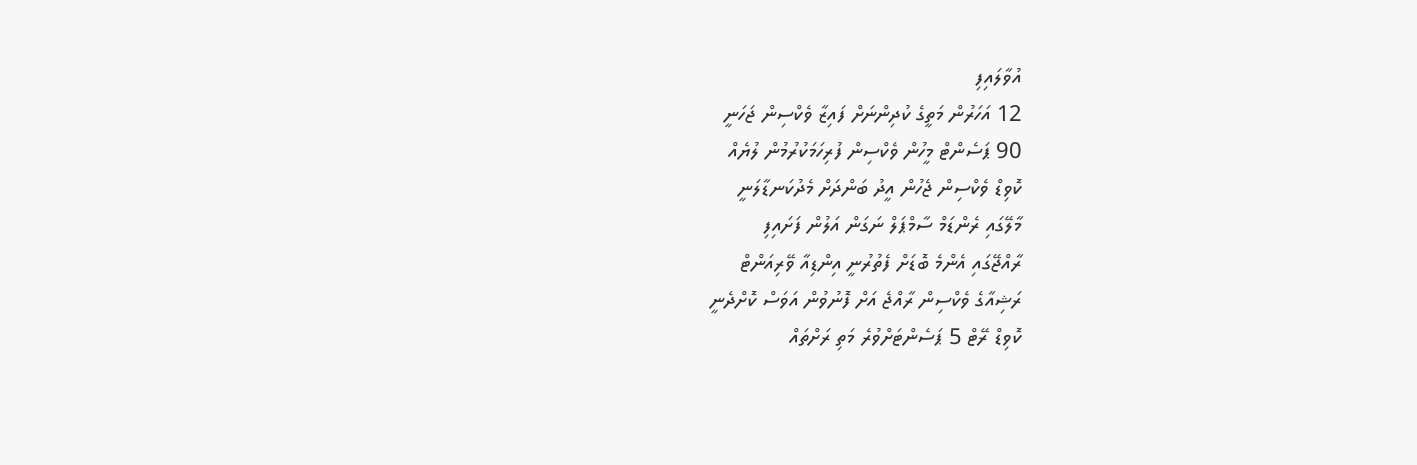އުވާލައިފި
12 އަހަރުން މަތީގެ ކުދިންނަށް ފައިޒާ ވެކްސިން ޖަހަނީ
90 ޕަސެންޓް މީހުން ވެކްސިން ފުރިހަމަކުރުމުން ލުޔެއް
ކޮވިޑް ވެކްސިން ޖެހުން އީދު ބަންދަށް މެދުކަނޑާލަނީ
މާލޭގައި ރެންޑަމް ސާމްޕަލް ނަގަން އަލުން ފަށައިފި
ރާއްޖޭގައި އެންމެ ބޮޑަށް ފެތުރުނީ އިންޑިއާ ވޭރިއަންޓް
ރަޝިއާގެ ވެކްސިން ރާއްޖެ އަށް ފޮނުވުން އަވަސް ކޮށްދެނީ
ކޮވިޑް ރޭޓް 5 ޕަސެންޓަށްވުރެ މަތި ރަށްތައް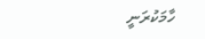ހާމަކުރަނީ